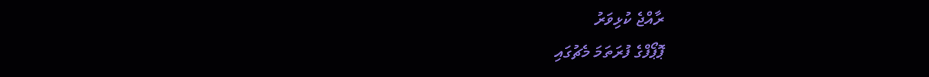ރާއްޖެ ކުޅިވަރު
ޕޮޕޯފްގެ ފުރަތަމަ މެޗުގައި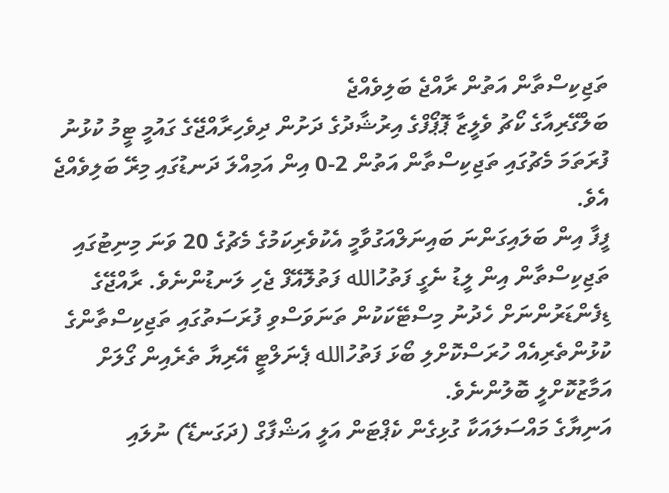ތަޖިކިސްތާން އަތުން ރާއްޖެ ބަލިވެއްޖެ
ބަލްގޭރިއާގެ ކޯޗު ވެލީޒާ ޕޮޕޯފްގެ އިރުޝާދުގެ ދަށުން ދިވެހިރާއްޖޭގެ ގައުމީ ޓީމު ކުޅުނު ފުރަތަމަ މެޗުގައި ތަޖިކިސްތާން އަތުން 2-0 އިން އަމިއްލަ ދަނޑުގައި މިރޭ ބަލިވެއްޖެ އެވެ.
ފީފާ އިން ބަލައިގަންނަ ބައިނަލްއަގުވާމީ އެކުވެރިކަމުގެ މެޗުގެ 20 ވަނަ މިނިޓުގައި ތަޖިކިސްތާން އިން ލީޑު ނެގީ ފަތުހުالله ފަތުލޮއޭފް ޖެހި ލަނޑުންނެވެ. ރާއްޖޭގެ ޑިފެންޑަރުންނަށް ހެދުނު މިސްޓޭކަކުން ތަނަވަސްވި ފުރަސަތުގައި ތަޖިކިސްތާންގެ ކުޅުންތެރިއެއް ހުރަސްކޮށްލި ބޯޅަ ފަތުހުالله ޕެނަލްޓީ އޭރިޔާ ތެރެއިން ގޯލަށް އަމާޒުކޮށްލީ ބޮލުންނެވެ.
އަނިޔާގެ މައްސަލައަކާ ގުޅިގެން ކެޕްޓަން އަލީ އަޝްފާގް (ދަގަނޑޭ) ނުލައި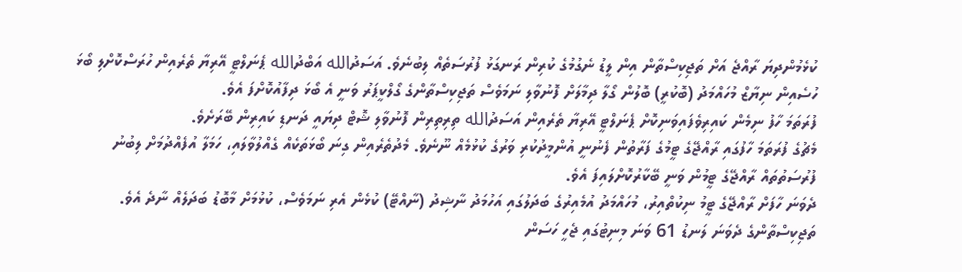ކުޅެމުންދިޔަ ރާއްޖެ އަށް ތަޖިކިސްތާން އިން ލީޑު ނެގުމުގެ ކުރިން ރަނގަޅު ފުރުސަތެއް ލިބުނެވެ. އަސަދުالله އަބްދުالله ޕެނަލްޓީ އޭރިޔާ ތެރެއިން ހުރަސްކޮށްލި ބޯޅަ ހުސެއިން ނިޔާޒް މުހައްމަދު (ބޮކުރީ) ބޮލުން ގޯލާ ދިމާލަށް ފޮނުވާލި ނަމަވެސް ތަޖިކިސްތާންގެ ގޯލްކީޕަރު ވަނީ އެ ބޯޅަ ދިފާއުކޮށްފަ އެވެ.
ފުރަތަމަ ހާފު ނިމެން ކައިރިވެފައިވަނިކޮށް ޕެނަލްޓީ އޭރިޔާ ތެރެއިން އަސަދުالله ތިރިތިރިން ފޮނުވާލި ޝޮޓް ދިޔައީ ދަނޑި ކައިރިން ބޭރަށެވެ.
މެޗުގެ ފުރަތަމަ ހާފުގައި ރާއްޖޭގެ ޓީމުގެ ފަރާތުން ފެނުނީ އުންމީދުކުރި ވަރުގެ ކުޅުމެއް ނޫނެވެ. މެދުތެރެއިން ގިނަ ބޯޅަތަކެއް ގެއްލުވާލައި، ހަމަލާ އުފެއްދުމަށް ލިބުނު ފުރުސަތުތައް ރާއްޖޭގެ ޓީމުން ވަނީ ބޭކާރުކޮށްލައިފަ އެވެ.
ދެވަނަ ހާފަށް ރާއްޖޭގެ ޓީމު ނިކުތްއިރު، މުހައްމަދު އުމެއިރުގެ ބަދަލުގައި އަހުމަދު ނާޝިދު (ނާއްޓޭ) ކުޅެން އެރި ނަމަވެސް، ކުޅުމަށް މާބޮޑު ބަދަލެއް ނާދެ އެވެ.
ތަޖިކިސްތާންގެ ދެވަނަ ލަނޑު 61 ވަނަ މިނިޓުގައި ޖެހީ ހަސަން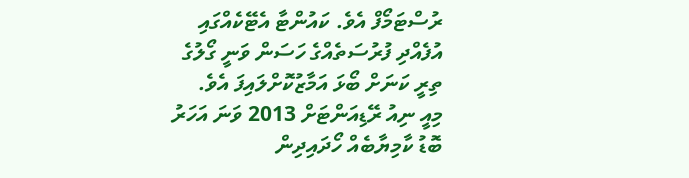ރުސްޓަމޯފް އެވެ. ކައުންޓާ އެޓޭކެއްގައި އުފެއްދި ފުރުސަތެއްގެ ހަސަން ވަނީ ގޯލުގެ ތިރީ ކަނަށް ބޯޅަ އަމާޒުކޮށްލައިފަ އެވެ.
މިއީ ނިއު ރޭޑިއަންޓަށް 2013 ވަނަ އަހަރު ބޮޑު ކާމިޔާބެއް ހޯދައިދިން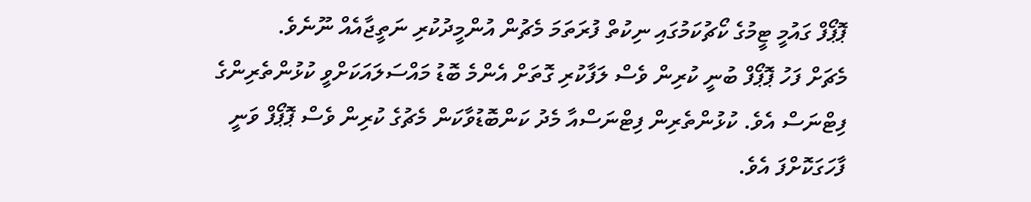ޕޮޕޯފް ގައުމީ ޓީމުގެ ކޯޗުކަމުގައި ނިކުތް ފުރަތަމަ މެޗުން އުންމީދުކުރި ނަތީޖާއެއް ނޫނެވެ.
މެޗަށް ފަހު ޕޮޕޯފް ބުނީ ކުރިން ވެސް ލަފާކުރި ގޮތަށް އެންމެ ބޮޑު މައްސަލައަކަށްވީ ކުޅުންތެރިންގެ ފިޓްނަސް އެވެ. ކުޅުންތެރިން ފިޓްނަސްއާ މެދު ކަންބޮޑުވާކަން މެޗުގެ ކުރިން ވެސް ޕޮޕޯފް ވަނީ ފާހަގަކޮށްފަ އެވެ.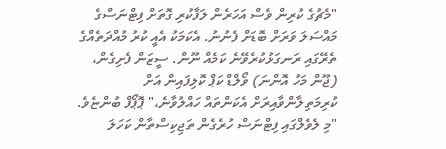"މެޗުގެ ކުރިން ވެސް އަހަރެން ލަފާކުރި ގޮތަށް ފިޓްނަސްގެ މައްސަލަ ވަރަށް ބޮޑަށް ފެނުނު. އެކަމަކު އެއީ ކުރު މުއްދަތެއްގެ ތެރޭގައި ރަނގަޅުކުރެވޭނެ ކަމެއް ނޫން. ސީޒަން ފެށިގެން، (ޖޫން މަހު އޮންނަ) ވޯލްޑް ކަޕް ކޮލިފައިން އަށް ކުރިމަތިލާންވާއިރަށް އެކަންތައް ހައްލުވާނެ،" ޕޮޕޯފް ބުންޏެވެ. "މި ލެވެލްގައި ފިޓްނަސް ހުރެގެން ތަޖިކިސްތާން ކަހަލަ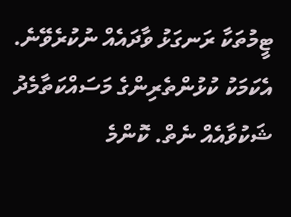ޓީމުތަކާ ރަނގަޅު ވާދައެއް ނުކުރެވޭނެ. އެކަމަކު ކުޅުންތެރިންގެ މަސައްކަތާމެދު ޝަކުވާއެއް ނެތް. ކޮންމެ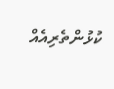ކުޅުންތެރިއެއް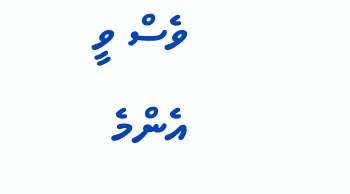ވެސް ވީ އެންމެ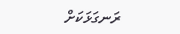ރަނގަޅަކަށް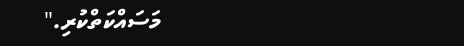މަސައްކަތްކުރި."